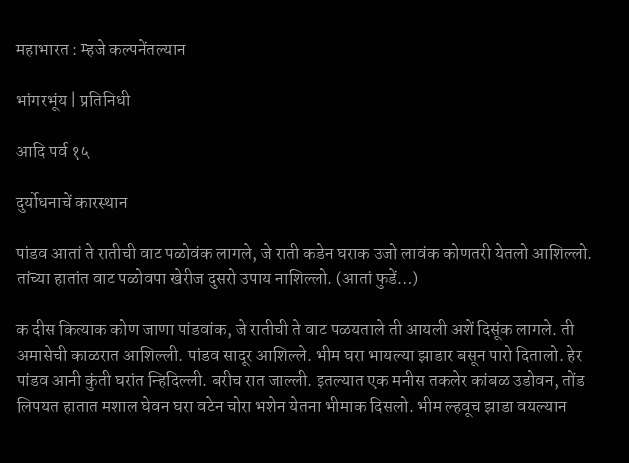महाभारत : म्हजे कल्पनेंतल्यान

भांगरभूंय | प्रतिनिधी

आदि पर्व १५

दुर्योधनाचें कारस्थान

पांडव आतां ते रातीची वाट पळोवंक लागले, जे राती कडेन घराक उजो लावंक कोणतरी येतलो आशिल्लो. तांच्या हातांत वाट पळोवपा खेरीज दुसरो उपाय नाशिल्लो. (आतां फुडें…)

क दीस कित्याक कोण जाणा पांडवांक, जे रातीची ते वाट पळयताले ती आयली अशें दिसूंक लागले. ती अमासेची काळरात आशिल्ली. पांडव सादूर आशिल्ले. भीम घरा भायल्या झाडार बसून पारो दितालो. हेर पांडव आनी कुंती घरांत न्हिदिल्ली. बरीच रात जाल्ली. इतल्यात एक मनीस तकलेर कांबळ उडोवन, तोंड लिपयत हातात मशाल घेवन घरा वटेन चोरा भशेन येतना भीमाक दिसलो. भीम ल्हवूच झाडा वयल्यान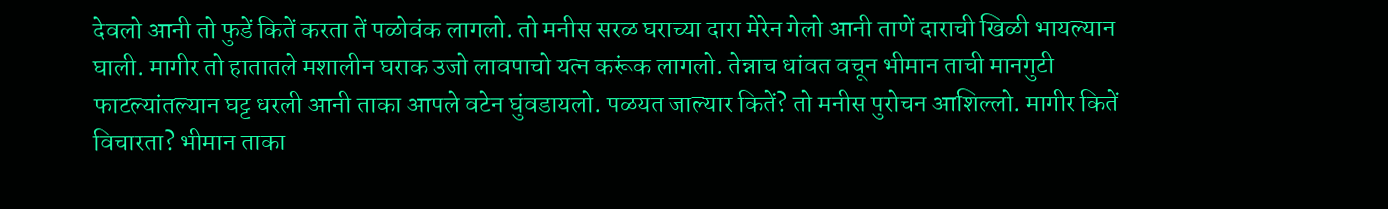देवलो आनी तो फुडें कितें करता तें पळोवंक लागलो. तो मनीस सरळ घराच्या दारा मेरेन गेलो आनी ताणें दाराची खिळी भायल्यान घाली. मागीर तो हातातले मशालीन घराक उजो लावपाचो यत्न करूंक लागलो. तेन्नाच धांवत वचून भीमान ताची मानगुटी फाटल्यांतल्यान घट्ट धरली आनी ताका आपले वटेन घुंवडायलो. पळयत जाल्यार कितें? तो मनीस पुरोचन आशिल्लो. मागीर कितें विचारता? भीमान ताका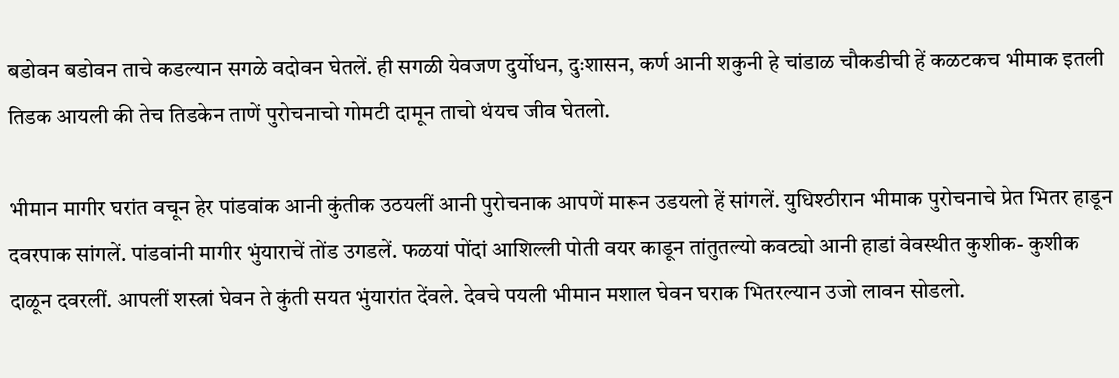बडोवन बडोवन ताचे कडल्यान सगळे वदोवन घेतलें. ही सगळी येवजण दुर्योधन, दुःशासन, कर्ण आनी शकुनी हे चांडाळ चौकडीची हें कळटकच भीमाक इतली तिडक आयली की तेच तिडकेन ताणें पुरोचनाचो गोमटी दामून ताचो थंयच जीव घेतलो.

भीमान मागीर घरांत वचून हेर पांडवांक आनी कुंतीक उठयलीं आनी पुरोचनाक आपणें मारून उडयलो हें सांगलें. युधिश्ठीरान भीमाक पुरोचनाचे प्रेत भितर हाडून दवरपाक सांगलें. पांडवांनी मागीर भुंयाराचें तोंड उगडलें. फळयां पोंदां आशिल्ली पोती वयर काडून तांतुतल्यो कवट्यो आनी हाडां वेवस्थीत कुशीक- कुशीक दाळून दवरलीं. आपलीं शस्त्रां घेवन ते कुंती सयत भुंयारांत देंवले. देवचे पयली भीमान मशाल घेवन घराक भितरल्यान उजो लावन सोडलो.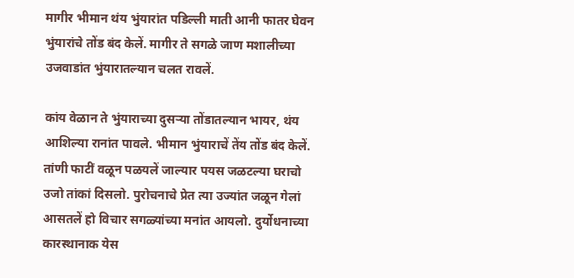मागीर भीमान थंय भुंयारांत पडिल्ली माती आनी फातर घेवन भुंयारांचे तोंड बंद केलें. मागीर ते सगळे जाण मशालीच्या उजवाडांत भुंयारातल्यान चलत रावलें.

कांय वेळान ते भुंयाराच्या दुसऱ्या तोंडातल्यान भायर, थंय आशिल्या रानांत पावले. भीमान भुंयाराचें तेंय तोंड बंद केलें. तांणी फाटीं वळून पळयलें जाल्यार पयस जळटल्या घराचो उजो तांकां दिसलो. पुरोचनाचे प्रेत त्या उज्यांत जळून गेलां आसतलें हो विचार सगळ्यांच्या मनांत आयलो. दुर्योधनाच्या कारस्थानाक येस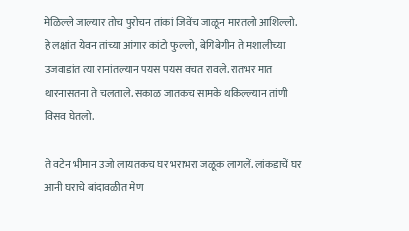मेळिल्ले जाल्यार तोच पुरोचन तांकां जिवेंच जाळून मारतलो आशिल्लो. हे लक्षांत येवन तांच्या आंगार कांटो फुल्लो, बेगिबेगीन ते मशालीच्या उजवाडांत त्या रानांतल्यान पयस पयस वचत रावले. रातभर मात थारनासतना ते चलताले. सकाळ जातकच सामके थकिल्ल्यान तांणी विसव घेतलो.

ते वटेन भीमान उजो लायतकच घर भराभरा जळूक लागलें. लांकडाचें घर आनी घराचे बांदावळीत मेण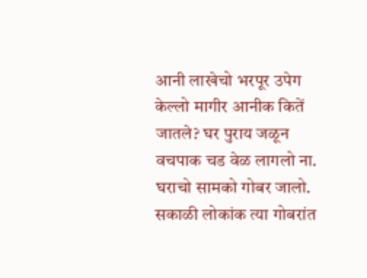आनी लाखेचो भरपूर उपेग केल्लो मागीर आनीक कितें जातले? घर पुराय जळून वचपाक चड वेळ लागलो ना. घराचो सामको गोबर जालो. सकाळी लोकांक त्या गोबरांत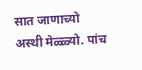सात जाणाच्यो अस्थी मेळ्ळ्यो. पांच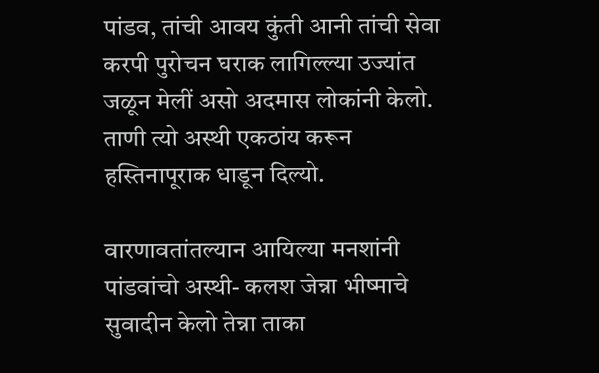पांडव, तांची आवय कुंती आनी तांची सेवा करपी पुरोचन घराक लागिल्ल्या उज्यांत जळून मेलीं असो अदमास लोकांनी केलो. ताणी त्यो अस्थी एकठांय करून हस्तिनापूराक धाडून दिल्यो.

वारणावतांतल्यान आयिल्या मनशांनी पांडवांचो अस्थी- कलश जेन्ना भीष्माचे सुवादीन केलो तेन्ना ताका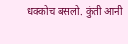धक्कोच बसलो. कुंती आनी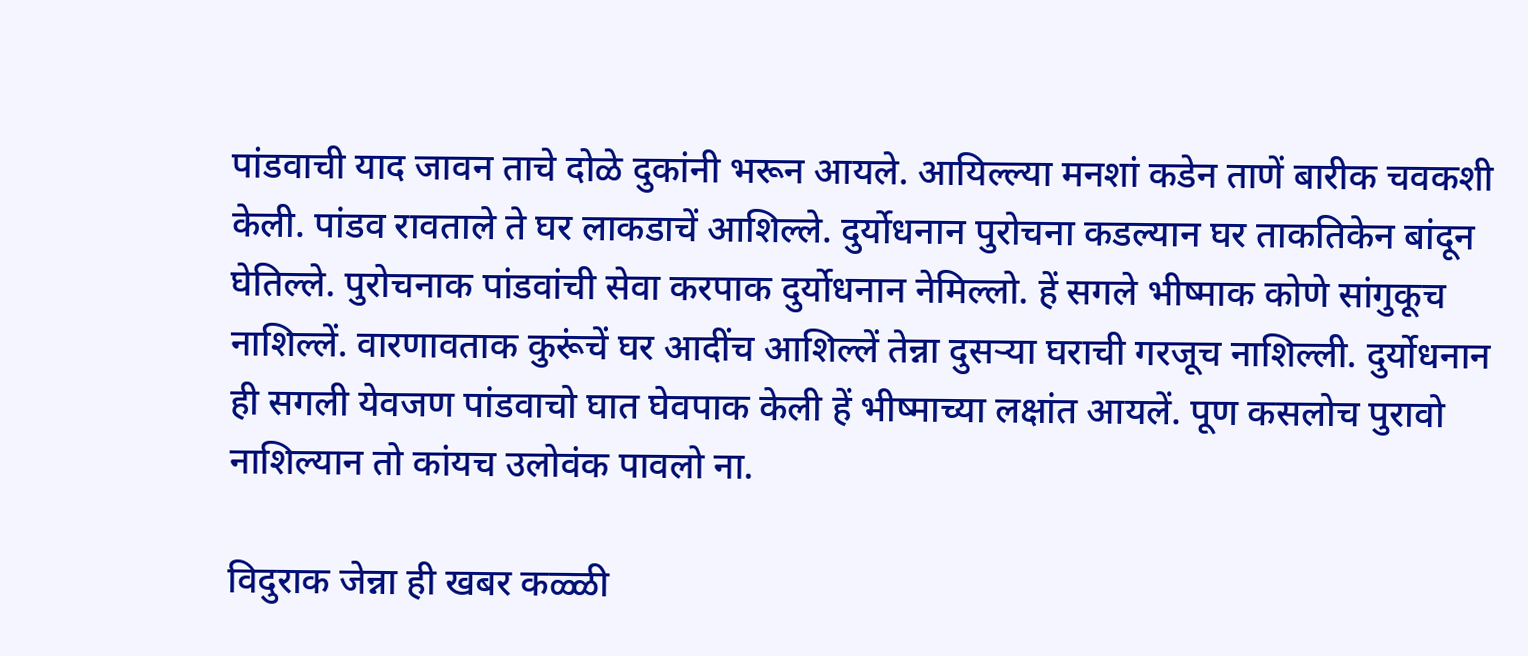पांडवाची याद जावन ताचे दोळे दुकांनी भरून आयले. आयिल्ल्या मनशां कडेन ताणें बारीक चवकशी केली. पांडव रावताले ते घर लाकडाचें आशिल्ले. दुर्योधनान पुरोचना कडल्यान घर ताकतिकेन बांदून घेतिल्ले. पुरोचनाक पांडवांची सेवा करपाक दुर्योधनान नेमिल्लो. हें सगले भीष्माक कोणे सांगुकूच नाशिल्लें. वारणावताक कुरूंचें घर आदींच आशिल्लें तेन्ना दुसऱ्या घराची गरजूच नाशिल्ली. दुर्योधनान ही सगली येवजण पांडवाचो घात घेवपाक केली हें भीष्माच्या लक्षांत आयलें. पूण कसलोच पुरावो नाशिल्यान तो कांयच उलोवंक पावलो ना.

विदुराक जेन्ना ही खबर कळ्ळी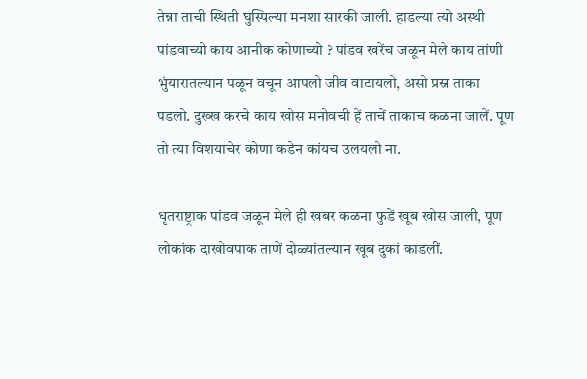तेन्ना ताची स्थिती घुस्पिल्या मनशा सारकी जाली. हाडल्या त्यो अस्थी पांडवाच्यो काय आनीक कोणाच्यो ? पांडव खरेंच जळून मेले काय तांणी भुंयारातल्यान पळून वचून आपलो जीव वाटायलो, असो प्रस्न ताका पडलो. दुख्ख करचे काय खोस मनोवची हें ताचें ताकाच कळना जालें. पूण तो त्या विशयाचेर कोणा कडेन कांयच उलयलो ना.

धृतराष्ट्राक पांडव जळून मेले ही खबर कळना फुडें खूब खोस जाली, पूण लोकांक दाखोवपाक ताणें दोळ्यांतल्यान खूब दुकां काडलीं.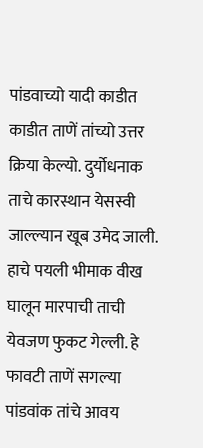पांडवाच्यो यादी काडीत काडीत ताणें तांच्यो उत्तर क्रिया केल्यो. दुर्योधनाक ताचे कारस्थान येसस्वी जाल्ल्यान खूब उमेद जाली. हाचे पयली भीमाक वीख घालून मारपाची ताची येवजण फुकट गेल्ली. हे फावटी ताणें सगल्या पांडवांक तांचे आवय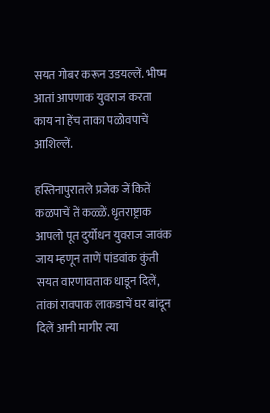सयत गोबर करून उडयल्लें. भीष्म आतां आपणाक युवराज करता काय ना हेंच ताका पळोवपाचें आशिल्लें.

हस्तिनापुरातले प्रजेक जें कितें कळपाचें तें कळ्ळें. धृतराष्ट्राक आपलो पूत दुर्योधन युवराज जावंक जाय म्हणून ताणें पांडवांक कुंती सयत वारणावताक धाडून दिलें, तांकां रावपाक लाकडाचें घर बांदून दिलें आनी मागीर त्या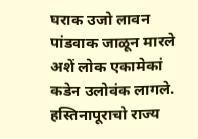घराक उजो लावन पांडवाक जाळून मारले अशें लोक एकामेकां कडेन उलोवंक लागले. हस्तिनापूराचो राज्य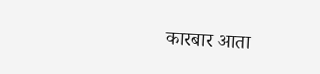कारबार आता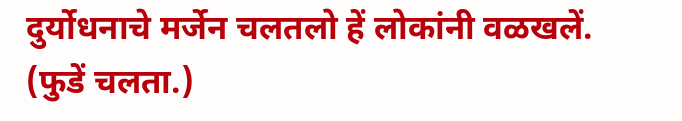दुर्योधनाचे मर्जेन चलतलो हें लोकांनी वळखलें. (फुडें चलता.)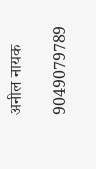अनील नायक

9049079789